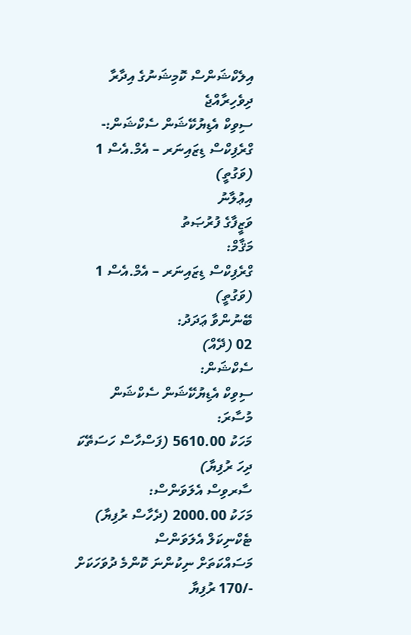އިލެކްޝަންސް ކޮމިޝަނުގެ އިދާރާ
ދިވެހިރާއްޖެ
ސިވިކް އެޑިޔުކޭޝަން ސެކްޝަން:- ގްރެފިކްސް ޑިޒައިނަރ – އެމް.އެސް 1 (ވަގުތީ)
އިޢުލާނު
ވަޒީފާގެ ފުރުޞަތު
މަޤާމް:
ގްރެފިކްސް ޑިޒައިނަރ – އެމް.އެސް 1 (ވަގުތީ)
ބޭނުންވާ ޢަދަދު:
02 (ދޭއް)
ސެކްޝަން:
ސިވިކް އެޑިޔުކޭޝަން ސެކްޝަން
މުސާރަ:
މަހަކު 5610.00 (ފަސްހާސް ހަސަތޭކަ ދިހަ ރުފިޔާ)
ސާރވިސް އެލަވަންސް:
މަހަކު 2000.00 (ދެހާސް ރުފިޔާ)
ޓެކްނިކަލް އެލަވަންސް
މަސައްކަތަށް ނިކުންނަ ކޮންމެ ދުވަހަކަށް -/170 ރުފިޔާ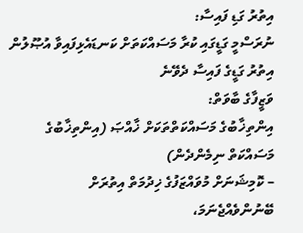އިތުރު ގަޑި ފައިސާ:
ނުރަސްމީ ގަޑީގައި ކުރާ މަސައްކަތަށް ކަނޑައެޅިފައިވާ އުޞޫލުން އިތުރު ގަޑީގެ ފައިސާ ދެވޭނެ
ވަޒީފާގެ ބާވަތް:
އިންތިޚާބުގެ މަސައްކަތްތަކަށް ޚާއްޞަ (އިންތިޚާބުގެ މަސައްކަތް ނިމެންދެން)
– ކޮމިޝަނަށް މުވައްޒަފުގެ ޚިދުމަތް އިތުރަށް ބޭނުންވެއްޖެނަމަ،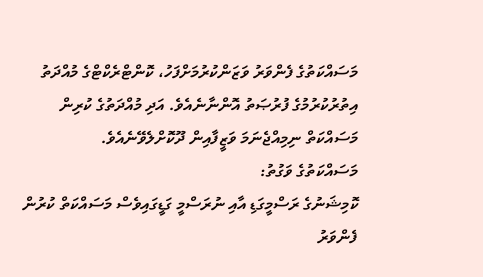މަސައްކަތުގެ ފެންވަރު ވަޒަންކުރުމަށްފަހު، ކޮންޓްރެކްޓްގެ މުއްދަތު އިތުރުކުރުމުގެ ފުރުޞަތު އޮންނާނެއެވެ. އަދި މުއްދަތުގެ ކުރިން މަސައްކަތް ނިމިއްޖެނަމަ ވަޒީފާއިން ދޫކޮށްލެވޭނެއެވެ.
މަސައްކަތުގެ ވަގުތު:
ކޮމިޝަނުގެ ރަސްމީގަޑި އާއި ނުރަސްމީ ގަޑީގައިވެސް މަސައްކަތް ކުރުން
ފެންވަރު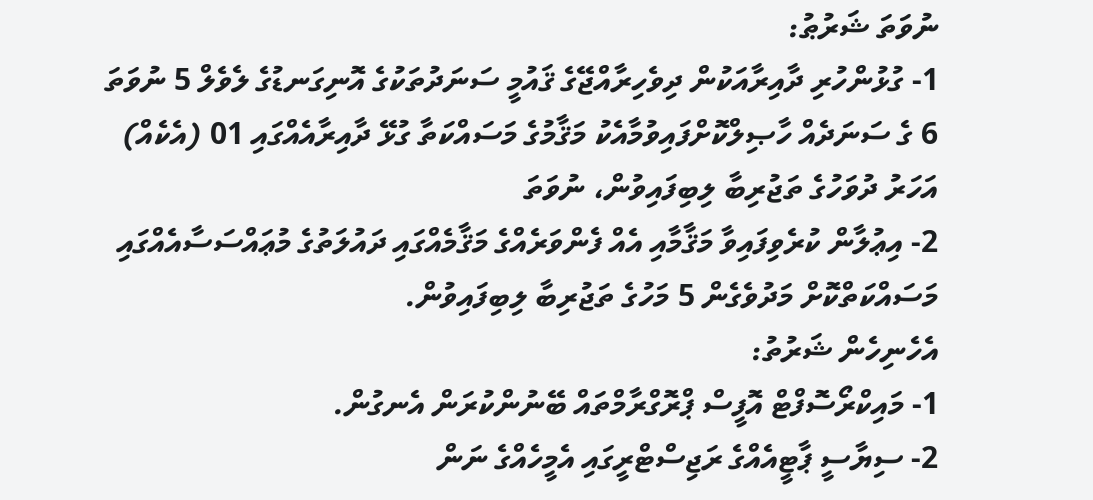ނުވަތަ ޝަރުޠު:
1- ގުޅުންހުރި ދާއިރާއަކުން ދިވެހިރާއްޖޭގެ ޤައުމީ ސަނަދުތަކުގެ އޮނިގަނޑުގެ ލެވެލް 5 ނުވަތަ 6 ގެ ސަނަދެއް ހާޞިލްކޮށްފައިވުމާއެކު މަޤާމުގެ މަސައްކަތާ ގުޅޭ ދާއިރާއެއްގައި 01 (އެކެއް) އަހަރު ދުވަހުގެ ތަޖުރިބާ ލިބިފައިވުން، ނުވަތަ
2- އިޢުލާން ކުރެވިފައިވާ މަޤާމާއި އެއް ފެންވަރެއްގެ މަޤާމެއްގައި ދައުލަތުގެ މުޢައްސަސާއެއްގައި މަސައްކަތްކޮށް މަދުވެގެން 5 މަހުގެ ތަޖުރިބާ ލިބިފައިވުން.
އެހެނިހެން ޝަރުތު:
1- މައިކްރޯސޮފްޓް އޮފީސް ޕްރޮގްރާމްތައް ބޭނުންކުރަން އެނގުން.
2- ސިޔާސީ ޕާޓީއެއްގެ ރަޖިސްޓްރީގައި އެމީހެއްގެ ނަން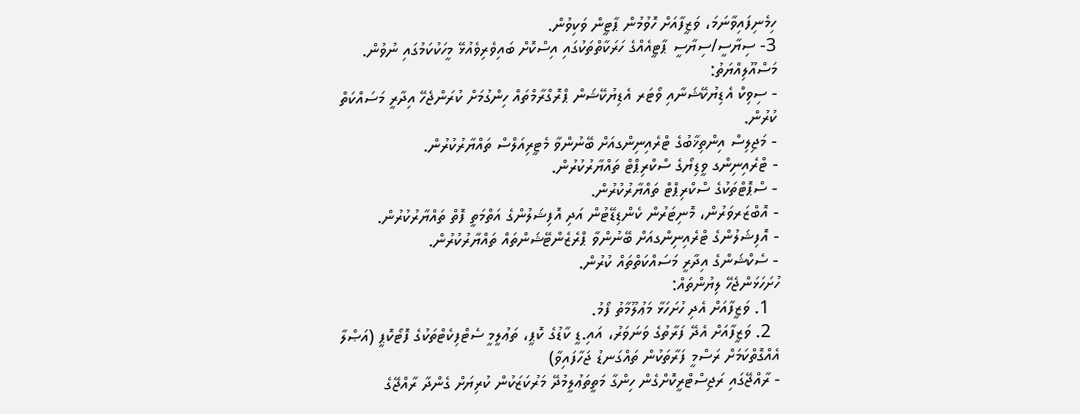ހިމެނިފައިވާނަމަ، ވަޒީފާއަށް ހޮވުމުން ޕާޓީން ވަކިވުން.
3- ސިޔާސީ/ސިޔާސީ ޕާޓީއެއްގެ ހަރަކާތްތަކުގައި އިސްކޮށް ބައިވެރިވެއުޅޭ މީހަކުކަމުގައި ނުވުން.
މަސްއޫލިއްޔަތު:
- ސިވިކް އެޑިޔުކޭޝަނާއި ވޯޓަރ އެޑިޔުކޭޝަން ޕްރޮގްރާމްތައް ހިންގުމަށް ކުރަންޖެހޭ އިދާރީ މަސައްކަތް ކުރުން.
- މަޖިލިސް އިންތިޚާބުގެ ޓްރެއިނިންގއަށް ބޭނުންވާ މެޓީރިއަލްސް ތައްޔާރުކުރުން.
- ޓްރެއިނިންގ ވީޑިޔޯގެ ސްކްރިޕްޓް ތައްޔާރުކުރުން.
- ސްޕޮޓްތަކުގެ ސްކްރިޕްޓް ތައްޔާރުކުރުން.
- އޮބްޒަރވަރުން، މޮނިޓަރުން ކެންޑިޑޭޓުން އަދި އޮފިޝަލުންގެ އަތްމަތީ ފޮތް ތައްޔާރުކުރުން.
- އޮފިޝަލުންގެ ޓްރެއިނިންގއަށް ބޭނުންވާ ޕްރެޒެންޓޭޝަންތައް ތައްޔާރުކުރުން.
- ސެކްޝަންގެ އިދާރީ މަސައްކަތްތައް ކުރުން.
ހުށަހަޅަންޖެހޭ ލިޔުންތައް:
  1. ވަޒީފާއަށް އެދި ހުށަހަޅާ މަޢުލޫމާތު ފޯމު.
  2. ވަޒީފާއަށް އެދޭ ފަރާތުގެ ވަނަވަރު، އައި.ޑީ ކާޑުގެ ކޮޕީ، ތަޢުލީމީ ސެޓްފިކެޓްތަކުގެ ފޮޓޯކޮޕީ (އަޞްލާ އެއްގޮތްކަމަށް ރަސްމީ ފަރާތަކުން ތައްގަނޑު ޖަހާފައިވާ)
- ރާއްޖޭގައި ރަޖިސްޓްރީކޮށްގެން ހިންގާ މަތީތަޢުލީމުދޭ މަރުކަޒަކުން ކުރިޔަށް ގެންދާ ރާއްޖޭގެ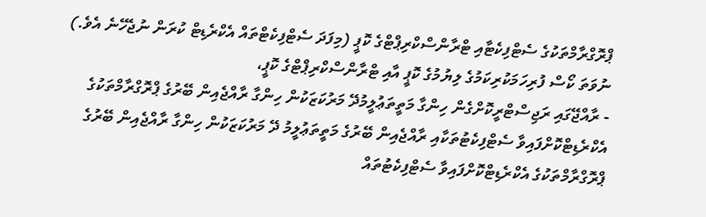ޕްރޮގްރާމްތަކުގެ ސެޓްފިކެޓާއި ޓްރާންސްކްރިޕްޓްގެ ކޮޕީ (މިފަދަ ސެޓްފިކެޓްތައް އެކްރެޑިޓް ކުރަން ނުޖެހޭނެ އެވެ.) ނުވަތަ ކޯސް ފުރިހަމަކުރިކަމުގެ ލިޔުމުގެ ކޮޕީ އާއި ޓްރާންސްކްރިޕްޓްގެ ކޮޕީ،
- ރާއްޖޭގައި ރަޖިސްޓްރީކޮށްގެން ހިންގާ މަތީތަޢުލީމުދޭ މަރުކަޒަކުން ހިންގާ ރާއްޖެއިން ބޭރުގެ ޕްރޮގްރާމްތަކުގެ އެކްރެޑިޓްކޮށްފައިވާ ސެޓްފިކެޓުތަކާއި ރާއްޖެއިން ބޭރުގެ މަތީތަޢުލީމު ދޭ މަރުކަޒަކުން ހިންގާ ރާއްޖެއިން ބޭރުގެ ޕްރޮގްރާމްތަކުގެ އެކްރެޑިޓްކޮށްފައިވާ ސެޓްފިކެޓުތައް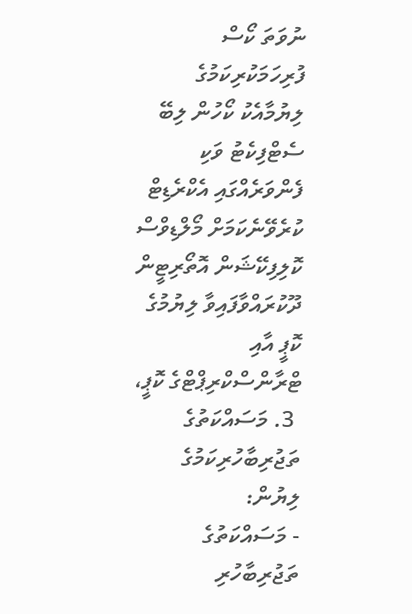ނުވަތަ ކޯސް ފުރިހަމަކުރިކަމުގެ ލިޔުމާއެކު ކޯހުން ލިބޭ ސެޓްފިކެޓު ވަކި ފެންވަރެއްގައި އެކްރެޑިޓް ކުރެވޭނެކަމަށް މޯލްޑިވްސް ކޮލިފިކޭޝަން އޮތޯރިޓީން ދޫކުރައްވާފައިވާ ލިޔުމުގެ ކޮޕީ އާއި ޓްރާންސްކްރިޕްޓްގެ ކޮޕީ،
 3. މަސައްކަތުގެ ތަޖުރިބާހުރިކަމުގެ ލިޔުން:
- މަސައްކަތުގެ ތަޖުރިބާހުރި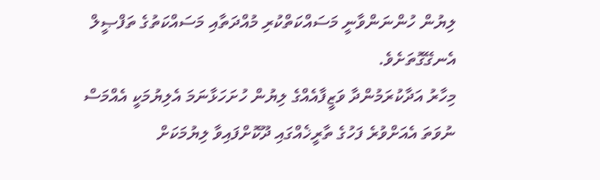ލިޔުން ހުންނަންވާނީ މަސައްކަތްކުރި މުއްދަތާއި މަސައްކަތުގެ ތަފްޞީލް އެނގޭގޮތަށެވެ.
މިހާރު އަދާކުރަމުންދާ ވަޒީފާއެއްގެ ލިޔުން ހުށަހަޅާނަމަ އެލިޔުމަކީ އެއްމަސް ނުވަތަ އެއަށްވުރެ ފަހުގެ ތާރީޚެއްގައި ދޫކޮށްފައިވާ ލިޔުމަކަށް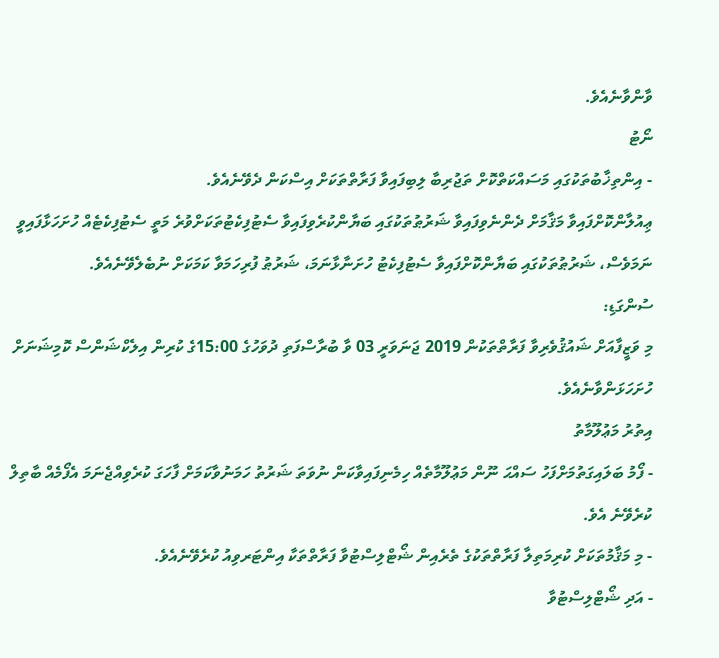ވާންވާނެއެވެ.
ނޯޓު
- އިންތިޚާބުތަކުގައި މަސައްކަތްކޮށް ތަޖުރިބާ ލިބިފައިވާ ފަރާތްތަކަށް އިސްކަން ދެވޭނެއެވެ.
ޢިއުލާންކޮށްފައިވާ މަޤާމަށް ދެންނެވިފައިވާ ޝަރުޠުތަކުގައި ބަޔާންކުރެވިފައިވާ ސެޓުފިކެޓުތަކަށްވުރެ މަތީ ސެޓުފިކެޓެއް ހުށަހަޅާފައިވީ ނަމަވެސް، ޝަރުޠުތަކުގައި ބަޔާންކޮށްފައިވާ ސެޓުފިކެޓު ހުށަނާޅާނަމަ، ޝަރުޠު ފުރިހަމަވާ ކަމަކަށް ނުބެލެވޭނެއެވެ.
ސުންގަޑި:
މި ވަޒީފާއަށް ޝައުޤުވެރިވާ ފަރާތްތަކުން 2019 ޖަނަވަރީ 03 ވާ ބުރާސްފަތި ދުވަހުގެ 15:00ގެ ކުރިން އިލެކްޝަންސް ކޮމިޝަނަށް ހުށަހަޅަންވާނެއެވެ.
އިތުރު މަޢުލޫމާތު
- ފޯމު ބަލައިގަތުމަށްފަހު ސައްޙަ ނޫން މަޢުލޫމާތެއް ހިމެނިފައިވާކަން ނުވަތަ ޝަރުތު ހަމަނުވާކަމަށް ފާހަގަ ކުރެވިއްޖެނަމަ އެފޯމެއް ބާތިލް ކުރެވޭނެ އެވެ.
- މި މަޤާމުތަކަށް ކުރިމަތިލާ ފަރާތްތަކުގެ ތެރެއިން ޝޯޓްލިސްޓުވާ ފަރާތްތަކާ އިންޓަރވިއު ކުރެވޭނެއެވެ.
- އަދި ޝޯޓްލިސްޓުވާ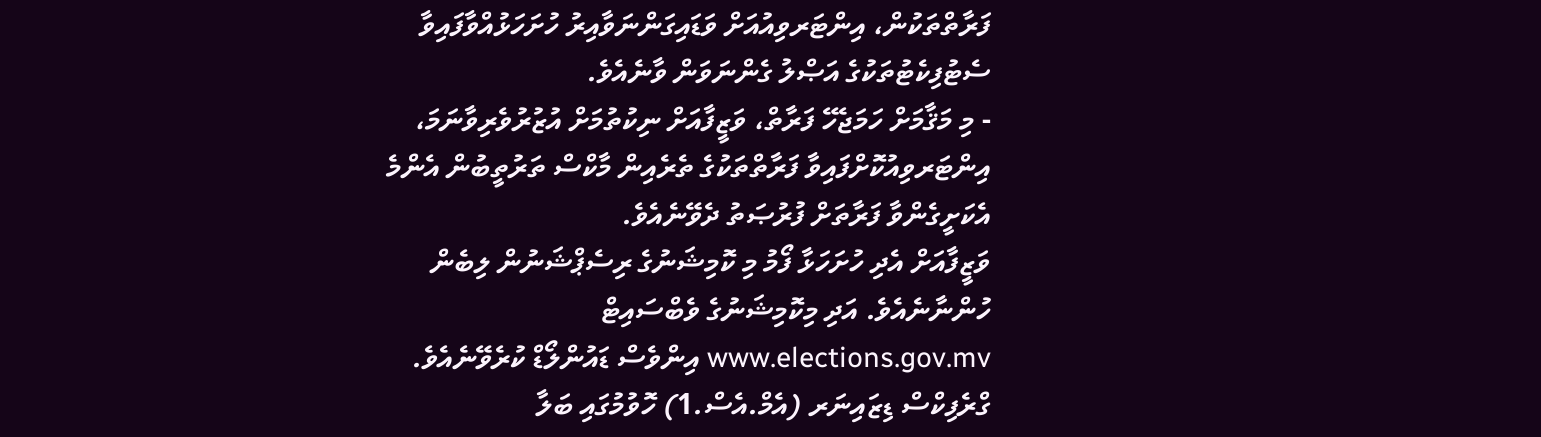ފަރާތްތަކުން، އިންޓަރވިއުއަށް ވަޑައިގަންނަވާއިރު ހުށަހަޅުއްވާފައިވާ ސެޓުފިކެޓުތަކުގެ އަޞްލު ގެންނަވަން ވާނެއެވެ.
- މި މަޤާމަށް ހަމަޖެހޭ ފަރާތް، ވަޒީފާއަށް ނިކުތުމަށް އުޒުރުވެރިވާނަމަ، އިންޓަރވިއުކޮށްފައިވާ ފަރާތްތަކުގެ ތެރެއިން މާކްސް ތަރުތީބުން އެންމެ އެކަށީގެންވާ ފަރާތަށް ފުރުޞަތު ދެވޭނެއެވެ.
ވަޒީފާއަށް އެދި ހުށަހަޅާ ފޯމު މި ކޮމިޝަނުގެ ރިސެޕްޝަނުން ލިބެން ހުންނާނެއެވެ. އަދި މިކޮމިޝަނުގެ ވެބްސައިޓް www.elections.gov.mv އިންވެސް ޑައުންލޯޑް ކުރެވޭނެއެވެ.
ގްރެފިކްސް ޑިޒައިނަރ (އެމް.އެސް.1) ހޮވުމުގައި ބަލާ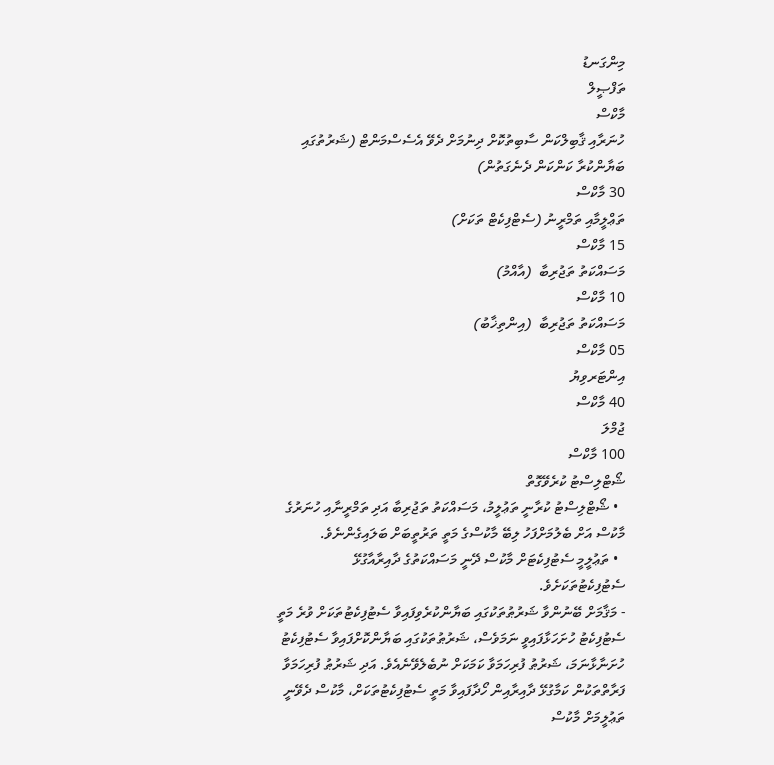މިންގަނޑު
ތަފްޞީލް
މާކްސް
ހުނަރާއި ޤާބިލްކަން ސާބިތުކޮށް ދިނުމަށް ދެވޭ އެސެސްމަންޓް (ޝަރުތުގައި ބަޔާންކުރާ ކަންކަން ދެނެގަތުން)
30 މާކްސް
ތަޢްލީމާއި ތަމްރީނު (ސެޓްފިކެޓް ތަކަށް)
15 މާކްސް
މަސައްކަތު ތަޖުރިބާ  (އާއްމު)
10 މާކްސް
މަސައްކަތު ތަޖުރިބާ  (އިންތިޚާބު)
05 މާކްސް
އިންޓަރވިޔު
40 މާކްސް
ޖުމްލަ
100 މާކްސް
ޝޯޓްލިސްޓު ކުރެވޭގޮތް
  • ޝޯޓްލިސްޓު ކުރާނީ ތަޢުލީމު، މަސައްކަތު ތަޖުރިބާ އަދި ތަމްރީނާއި ހުނަރުގެ މާކުސް އަށް ބެލުމަށްފަހު ލިބޭ މާކުސްގެ މަތީ ތަރުތީބަށް ބަލައިގެންނެވެ.
  • ތަޢުލީމީ ސެޓުފިކެޓަށް މާކުސް ދޭނީ މަސައްކަތުގެ ދާއިރާއާގުޅޭ ސެޓުފިކެޓުތަކަށެވެ.
- މަޤާމަށް ބޭނުންވާ ޝަރުޠުތަކުގައި ބަޔާންކުރެވިފައިވާ ސެޓުފިކެޓުތަކަށް ވުރެ މަތީ ސެޓުފިކެޓު ހުށަހަޅާފައިވީ ނަމަވެސް، ޝަރުޠުތަކުގައި ބަޔާންކޮށްފައިވާ ސެޓުފިކެޓު ހުށަނާޅާނަމަ، ޝަރުޠު ފުރިހަމަވާ ކަމަކަށް ނުބެލެވޭނެއެވެ. އަދި ޝަރުޠު ފުރިހަމަވާ ފަރާތްތަކުން ކަމާގުޅޭ ދާއިރާއިން ހޯދާފައިވާ މަތީ ސެޓުފިކެޓުތަކަށް، މާކުސް ދެވޭނީ ތަޢުލީމަށް މާކުސް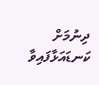ދިނުމަށް ކަނޑައަޅާފައިވާ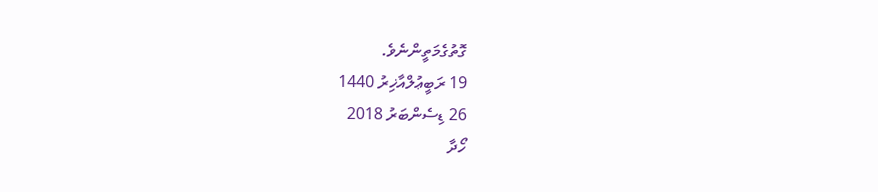ގޮތުގެމަތީންނެވެ.
19 ރަބީޢުލްއާޚިރު 1440
26 ޑިސެންބަރު 2018
ހޯދާ